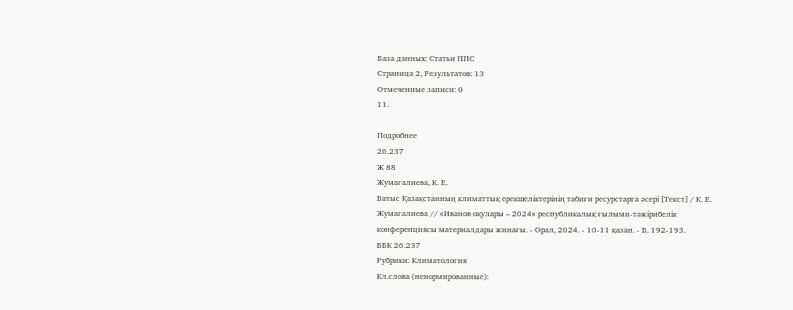База данных: Статьи ППС
Страница 2, Результатов: 13
Отмеченные записи: 0
11.

Подробнее
26.237
Ж 88
Жумагалиева, К. Е.
Батыс Қазақстанның климаттық ерекшеліктерінің табиғи ресурстарға әсері [Текст] / К. Е. Жумагалиева // «Иванов оқулары – 2024» республикалық ғылыми-тәжірибелік конференциясы материалдары жинағы. - Орал, 2024. - 10-11 қазан. - Б. 192-193.
ББК 26.237
Рубрики: Климатология
Кл.слова (ненормированные):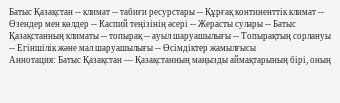Батыс Қазақстан -- климат -- табиғи ресурстары -- Құрғақ континенттік климат -- Өзендер мен көлдер -- Каспий теңізінің әсері -- Жерасты сулары -- Батыс Қазақстанның климаты -- топырақ -- ауыл шаруашылығы -- Топырақтың сорлануы -- Егіншілік және мал шаруашылығы -- Өсімдіктер жамылғысы
Аннотация: Батыс Қазақстан — Қазақстанның маңызды аймақтарының бірі, оның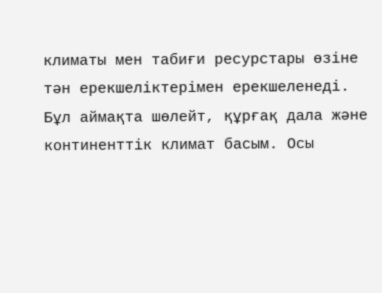климаты мен табиғи ресурстары өзіне тән ерекшеліктерімен ерекшеленеді. Бұл аймақта шөлейт, құрғақ дала және континенттік климат басым. Осы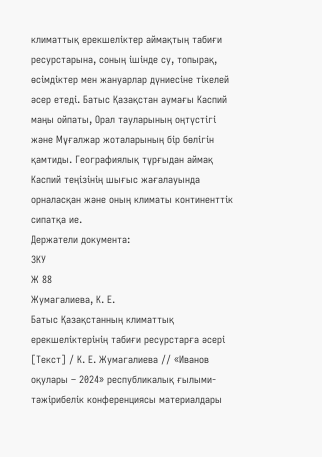климаттық ерекшеліктер аймақтың табиғи ресурстарына, соның ішінде су, топырақ, өсімдіктер мен жануарлар дүниесіне тікелей әсер етеді. Батыс Қазақстан аумағы Каспий маңы ойпаты, Орал тауларының оңтүстігі және Мұғалжар жоталарының бір бөлігін қамтиды. Географиялық тұрғыдан аймақ Каспий теңізінің шығыс жағалауында орналасқан және оның климаты континенттік сипатқа ие.
Держатели документа:
ЗКУ
Ж 88
Жумагалиева, К. Е.
Батыс Қазақстанның климаттық ерекшеліктерінің табиғи ресурстарға әсері [Текст] / К. Е. Жумагалиева // «Иванов оқулары – 2024» республикалық ғылыми-тәжірибелік конференциясы материалдары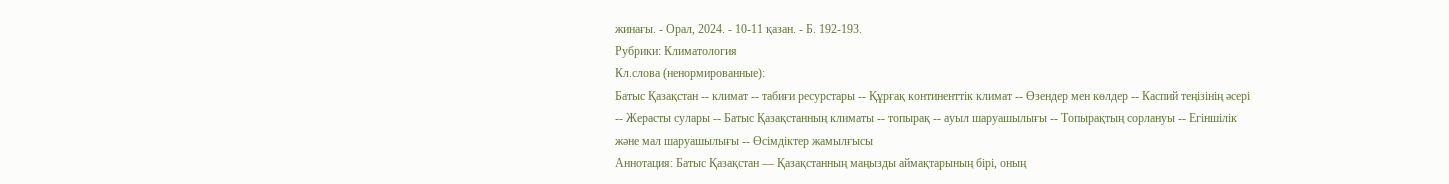жинағы. - Орал, 2024. - 10-11 қазан. - Б. 192-193.
Рубрики: Климатология
Кл.слова (ненормированные):
Батыс Қазақстан -- климат -- табиғи ресурстары -- Құрғақ континенттік климат -- Өзендер мен көлдер -- Каспий теңізінің әсері -- Жерасты сулары -- Батыс Қазақстанның климаты -- топырақ -- ауыл шаруашылығы -- Топырақтың сорлануы -- Егіншілік және мал шаруашылығы -- Өсімдіктер жамылғысы
Аннотация: Батыс Қазақстан — Қазақстанның маңызды аймақтарының бірі, оның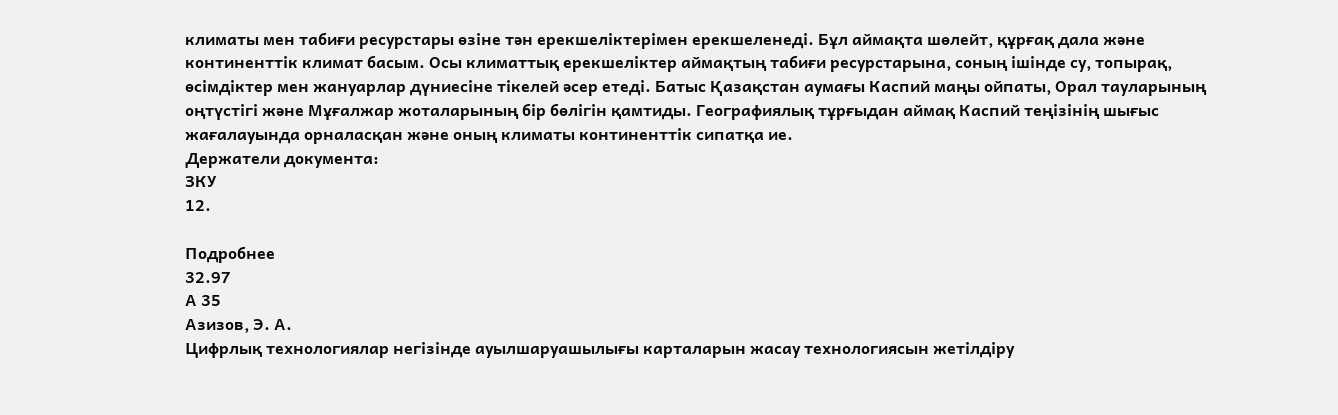климаты мен табиғи ресурстары өзіне тән ерекшеліктерімен ерекшеленеді. Бұл аймақта шөлейт, құрғақ дала және континенттік климат басым. Осы климаттық ерекшеліктер аймақтың табиғи ресурстарына, соның ішінде су, топырақ, өсімдіктер мен жануарлар дүниесіне тікелей әсер етеді. Батыс Қазақстан аумағы Каспий маңы ойпаты, Орал тауларының оңтүстігі және Мұғалжар жоталарының бір бөлігін қамтиды. Географиялық тұрғыдан аймақ Каспий теңізінің шығыс жағалауында орналасқан және оның климаты континенттік сипатқа ие.
Держатели документа:
ЗКУ
12.

Подробнее
32.97
А 35
Азизов, Э. А.
Цифрлық технологиялар негізінде ауылшаруашылығы карталарын жасау технологиясын жетілдіру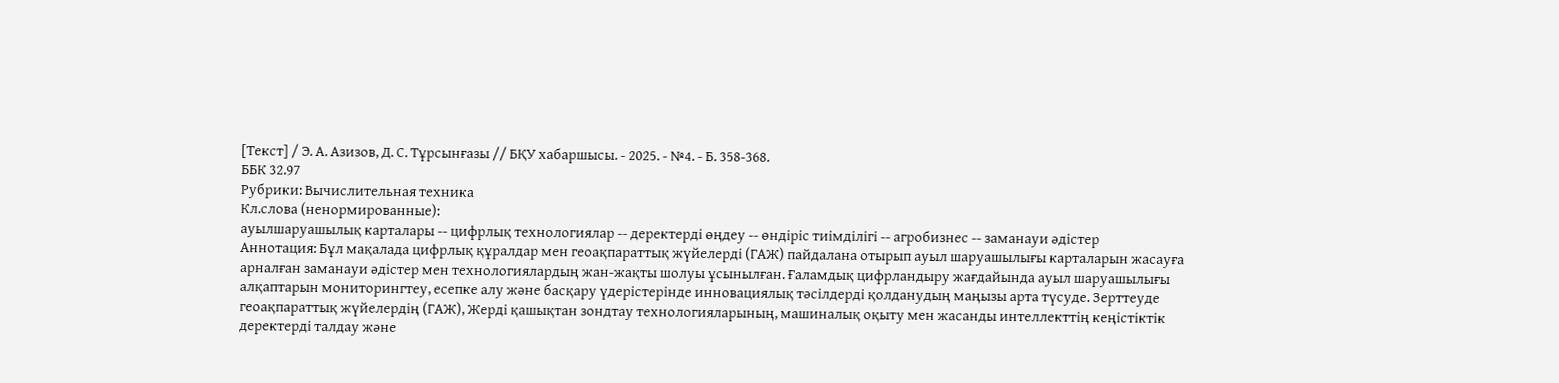[Текст] / Э. А. Азизов, Д. С. Тұрсынғазы // БҚУ хабаршысы. - 2025. - №4. - Б. 358-368.
ББК 32.97
Рубрики: Вычислительная техника
Кл.слова (ненормированные):
ауылшаруашылық карталары -- цифрлық технологиялар -- деректерді өңдеу -- өндіріс тиімділігі -- агробизнес -- заманауи əдістер
Аннотация: Бұл мақалада цифрлық құралдар мен геоақпараттық жүйелерді (ГАЖ) пайдалана отырып ауыл шаруашылығы карталарын жасауға арналған заманауи əдістер мен технологиялардың жан-жақты шолуы ұсынылған. Ғаламдық цифрландыру жағдайында ауыл шаруашылығы алқаптарын мониторингтеу, есепке алу жəне басқару үдерістерінде инновациялық тəсілдерді қолданудың маңызы арта түсуде. Зерттеуде геоақпараттық жүйелердің (ГАЖ), Жерді қашықтан зондтау технологияларының, машиналық оқыту мен жасанды интеллекттің кеңістіктік деректерді талдау жəне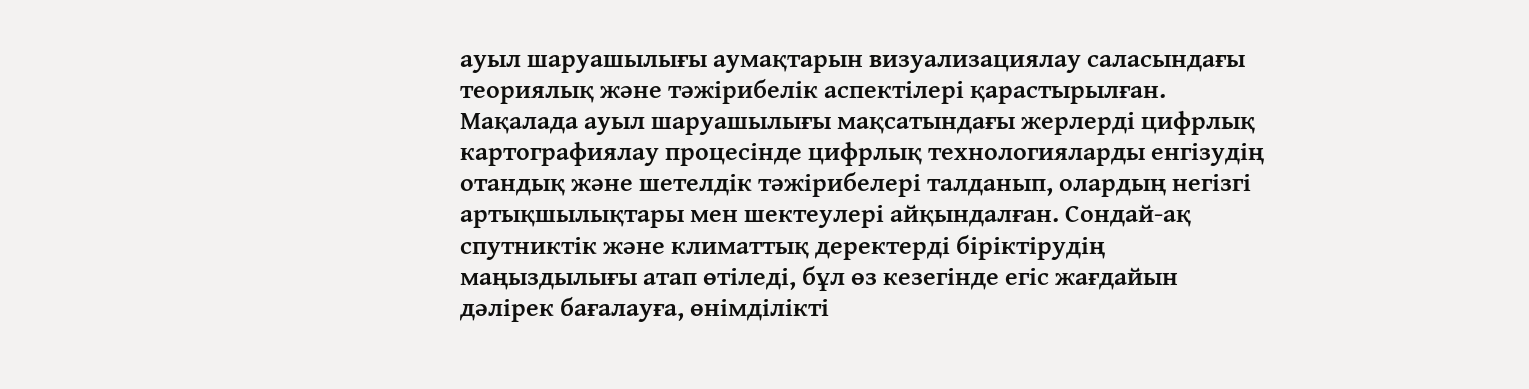ауыл шаруашылығы аумақтарын визуализациялау саласындағы теориялық жəне тəжірибелік аспектілері қарастырылған. Мақалада ауыл шаруашылығы мақсатындағы жерлерді цифрлық картографиялау процесінде цифрлық технологияларды енгізудің отандық жəне шетелдік тəжірибелері талданып, олардың негізгі артықшылықтары мен шектеулері айқындалған. Сондай-ақ спутниктік жəне климаттық деректерді біріктірудің маңыздылығы атап өтіледі, бұл өз кезегінде егіс жағдайын дəлірек бағалауға, өнімділікті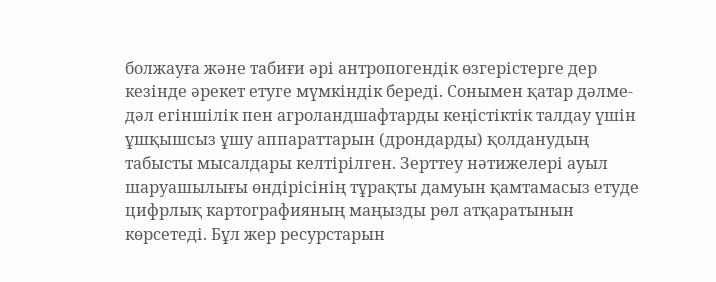болжауға жəне табиғи əрі антропогендік өзгерістерге дер кезінде əрекет етуге мүмкіндік береді. Сонымен қатар дəлме-дəл егіншілік пен агроландшафтарды кеңістіктік талдау үшін ұшқышсыз ұшу аппараттарын (дрондарды) қолданудың табысты мысалдары келтірілген. Зерттеу нəтижелері ауыл шаруашылығы өндірісінің тұрақты дамуын қамтамасыз етуде цифрлық картографияның маңызды рөл атқаратынын көрсетеді. Бұл жер ресурстарын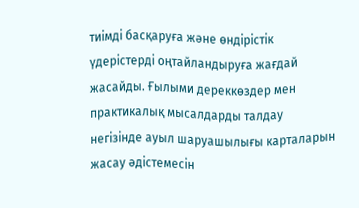тиімді басқаруға жəне өндірістік үдерістерді оңтайландыруға жағдай жасайды. Ғылыми дереккөздер мен практикалық мысалдарды талдау негізінде ауыл шаруашылығы карталарын жасау əдістемесін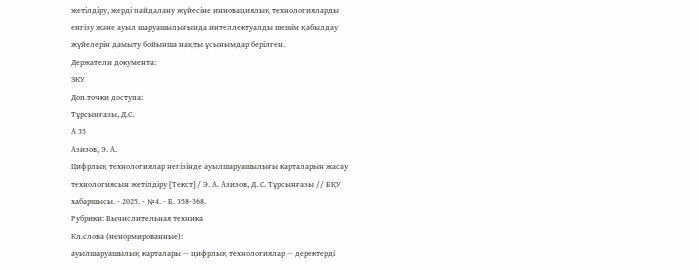жетілдіру, жерді пайдалану жүйесіне инновациялық технологияларды енгізу жəне ауыл шаруашылығында интеллектуалды шешім қабылдау жүйелерін дамыту бойынша нақты ұсынымдар берілген.
Держатели документа:
ЗКУ
Доп.точки доступа:
Тұрсынғазы, Д.С.
А 35
Азизов, Э. А.
Цифрлық технологиялар негізінде ауылшаруашылығы карталарын жасау технологиясын жетілдіру [Текст] / Э. А. Азизов, Д. С. Тұрсынғазы // БҚУ хабаршысы. - 2025. - №4. - Б. 358-368.
Рубрики: Вычислительная техника
Кл.слова (ненормированные):
ауылшаруашылық карталары -- цифрлық технологиялар -- деректерді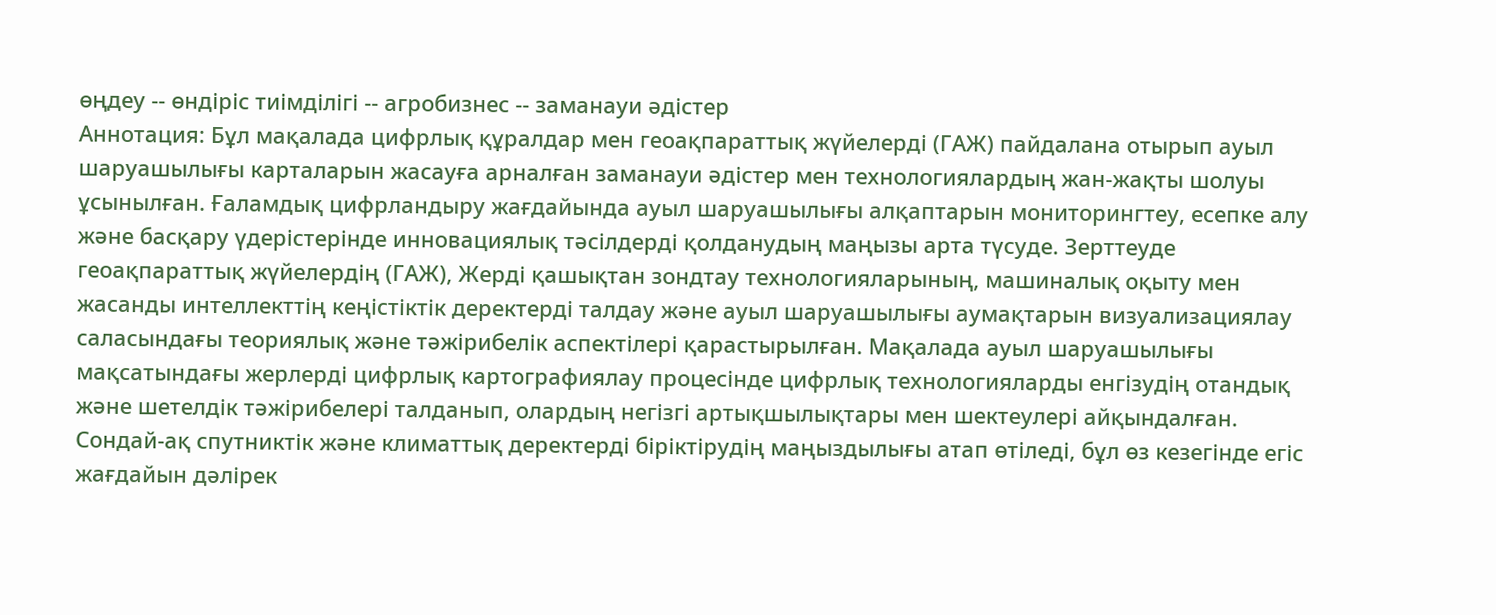өңдеу -- өндіріс тиімділігі -- агробизнес -- заманауи əдістер
Аннотация: Бұл мақалада цифрлық құралдар мен геоақпараттық жүйелерді (ГАЖ) пайдалана отырып ауыл шаруашылығы карталарын жасауға арналған заманауи əдістер мен технологиялардың жан-жақты шолуы ұсынылған. Ғаламдық цифрландыру жағдайында ауыл шаруашылығы алқаптарын мониторингтеу, есепке алу жəне басқару үдерістерінде инновациялық тəсілдерді қолданудың маңызы арта түсуде. Зерттеуде геоақпараттық жүйелердің (ГАЖ), Жерді қашықтан зондтау технологияларының, машиналық оқыту мен жасанды интеллекттің кеңістіктік деректерді талдау жəне ауыл шаруашылығы аумақтарын визуализациялау саласындағы теориялық жəне тəжірибелік аспектілері қарастырылған. Мақалада ауыл шаруашылығы мақсатындағы жерлерді цифрлық картографиялау процесінде цифрлық технологияларды енгізудің отандық жəне шетелдік тəжірибелері талданып, олардың негізгі артықшылықтары мен шектеулері айқындалған. Сондай-ақ спутниктік жəне климаттық деректерді біріктірудің маңыздылығы атап өтіледі, бұл өз кезегінде егіс жағдайын дəлірек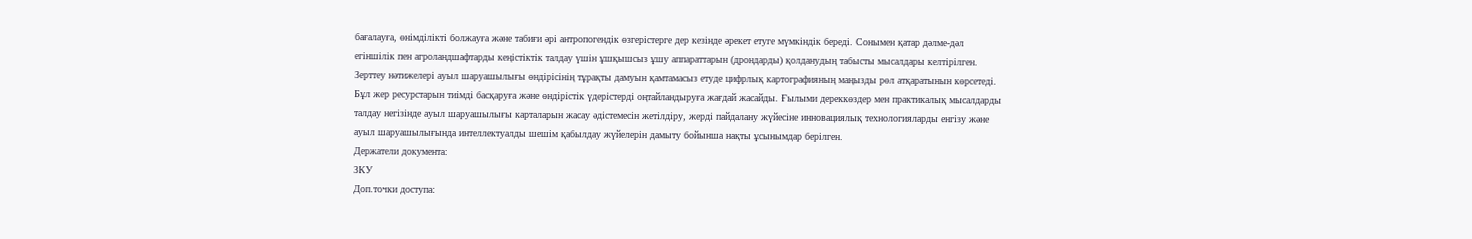бағалауға, өнімділікті болжауға жəне табиғи əрі антропогендік өзгерістерге дер кезінде əрекет етуге мүмкіндік береді. Сонымен қатар дəлме-дəл егіншілік пен агроландшафтарды кеңістіктік талдау үшін ұшқышсыз ұшу аппараттарын (дрондарды) қолданудың табысты мысалдары келтірілген. Зерттеу нəтижелері ауыл шаруашылығы өндірісінің тұрақты дамуын қамтамасыз етуде цифрлық картографияның маңызды рөл атқаратынын көрсетеді. Бұл жер ресурстарын тиімді басқаруға жəне өндірістік үдерістерді оңтайландыруға жағдай жасайды. Ғылыми дереккөздер мен практикалық мысалдарды талдау негізінде ауыл шаруашылығы карталарын жасау əдістемесін жетілдіру, жерді пайдалану жүйесіне инновациялық технологияларды енгізу жəне ауыл шаруашылығында интеллектуалды шешім қабылдау жүйелерін дамыту бойынша нақты ұсынымдар берілген.
Держатели документа:
ЗКУ
Доп.точки доступа: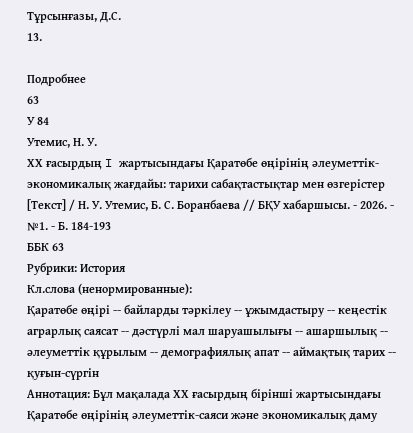Тұрсынғазы, Д.С.
13.

Подробнее
63
У 84
Утемис, Н. У.
ХХ ғасырдың I жартысындағы Қаратөбе өңірінің әлеуметтік-экономикалық жағдайы: тарихи сабақтастықтар мен өзгерістер [Текст] / Н. У. Утемис, Б. С. Боранбаева // БҚУ хабаршысы. - 2026. - №1. - Б. 184-193
ББК 63
Рубрики: История
Кл.слова (ненормированные):
Қаратөбе өңірі -- байларды тәркілеу -- ұжымдастыру -- кеңестік аграрлық саясат -- дәстүрлі мал шаруашылығы -- ашаршылық -- әлеуметтік құрылым -- демографиялық апат -- аймақтық тарих -- қуғын-сүргін
Аннотация: Бұл мақалада ХХ ғасырдың бірінші жартысындағы Қаратөбе өңірінің әлеуметтік-саяси және экономикалық даму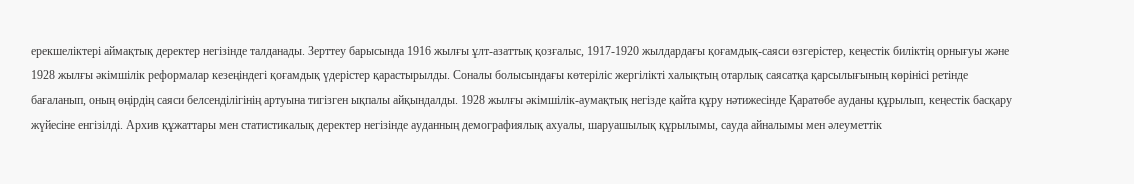ерекшеліктері аймақтық деректер негізінде талданады. Зерттеу барысында 1916 жылғы ұлт-азаттық қозғалыс, 1917-1920 жылдардағы қоғамдық-саяси өзгерістер, кеңестік биліктің орнығуы және 1928 жылғы әкімшілік реформалар кезеңіндегі қоғамдық үдерістер қарастырылды. Соналы болысындағы көтеріліс жергілікті халықтың отарлық саясатқа қарсылығының көрінісі ретінде бағаланып, оның өңірдің саяси белсенділігінің артуына тигізген ықпалы айқындалды. 1928 жылғы әкімшілік-аумақтық негізде қайта құру нәтижесінде Қаратөбе ауданы құрылып, кеңестік басқару жүйесіне енгізілді. Архив құжаттары мен статистикалық деректер негізінде ауданның демографиялық ахуалы, шаруашылық құрылымы, сауда айналымы мен әлеуметтік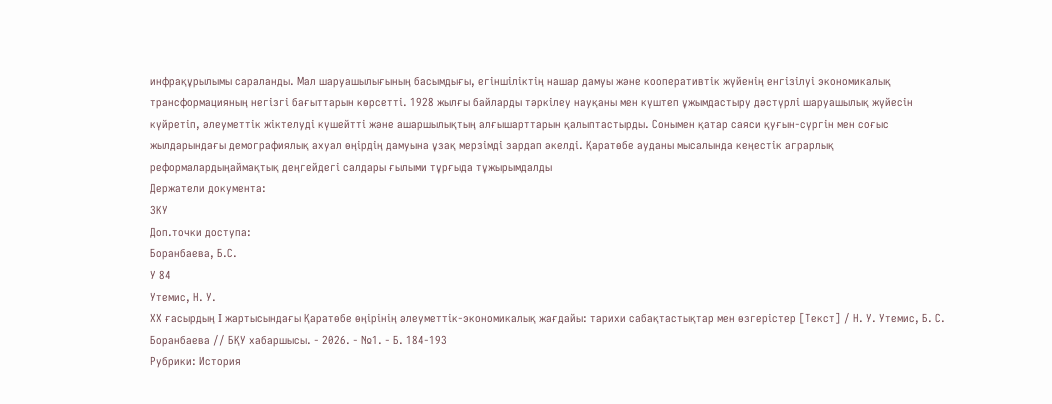инфрақұрылымы сараланды. Мал шаруашылығының басымдығы, егіншіліктің нашар дамуы және кооперативтік жүйенің енгізілуі экономикалық трансформацияның негізгі бағыттарын көрсетті. 1928 жылғы байларды тәркілеу науқаны мен күштеп ұжымдастыру дәстүрлі шаруашылық жүйесін күйретіп, әлеуметтік жіктелуді күшейтті және ашаршылықтың алғышарттарын қалыптастырды. Сонымен қатар саяси қуғын-сүргін мен соғыс жылдарындағы демографиялық ахуал өңірдің дамуына ұзақ мерзімді зардап әкелді. Қаратөбе ауданы мысалында кеңестік аграрлық реформалардыңаймақтық деңгейдегі салдары ғылыми тұрғыда тұжырымдалды
Держатели документа:
ЗКУ
Доп.точки доступа:
Боранбаева, Б.С.
У 84
Утемис, Н. У.
ХХ ғасырдың I жартысындағы Қаратөбе өңірінің әлеуметтік-экономикалық жағдайы: тарихи сабақтастықтар мен өзгерістер [Текст] / Н. У. Утемис, Б. С. Боранбаева // БҚУ хабаршысы. - 2026. - №1. - Б. 184-193
Рубрики: История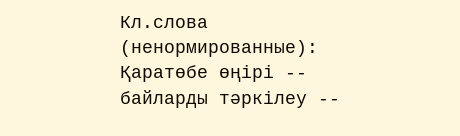Кл.слова (ненормированные):
Қаратөбе өңірі -- байларды тәркілеу --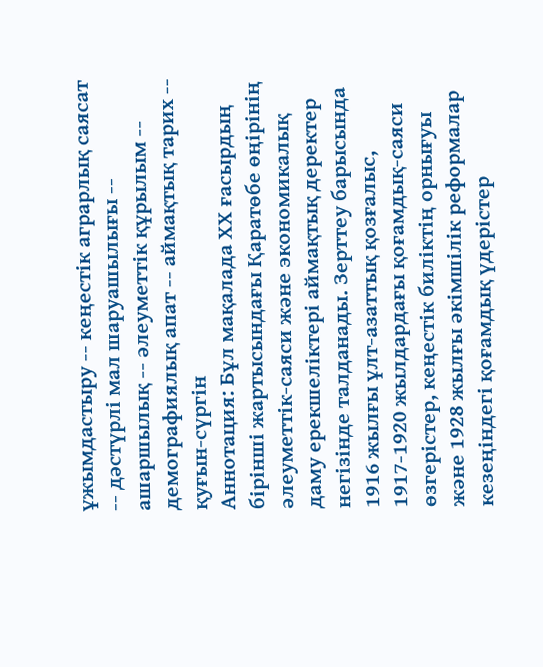ұжымдастыру -- кеңестік аграрлық саясат -- дәстүрлі мал шаруашылығы -- ашаршылық -- әлеуметтік құрылым -- демографиялық апат -- аймақтық тарих -- қуғын-сүргін
Аннотация: Бұл мақалада ХХ ғасырдың бірінші жартысындағы Қаратөбе өңірінің әлеуметтік-саяси және экономикалық даму ерекшеліктері аймақтық деректер негізінде талданады. Зерттеу барысында 1916 жылғы ұлт-азаттық қозғалыс, 1917-1920 жылдардағы қоғамдық-саяси өзгерістер, кеңестік биліктің орнығуы және 1928 жылғы әкімшілік реформалар кезеңіндегі қоғамдық үдерістер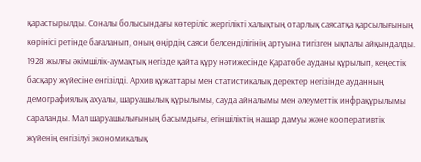қарастырылды. Соналы болысындағы көтеріліс жергілікті халықтың отарлық саясатқа қарсылығының көрінісі ретінде бағаланып, оның өңірдің саяси белсенділігінің артуына тигізген ықпалы айқындалды. 1928 жылғы әкімшілік-аумақтық негізде қайта құру нәтижесінде Қаратөбе ауданы құрылып, кеңестік басқару жүйесіне енгізілді. Архив құжаттары мен статистикалық деректер негізінде ауданның демографиялық ахуалы, шаруашылық құрылымы, сауда айналымы мен әлеуметтік инфрақұрылымы сараланды. Мал шаруашылығының басымдығы, егіншіліктің нашар дамуы және кооперативтік жүйенің енгізілуі экономикалық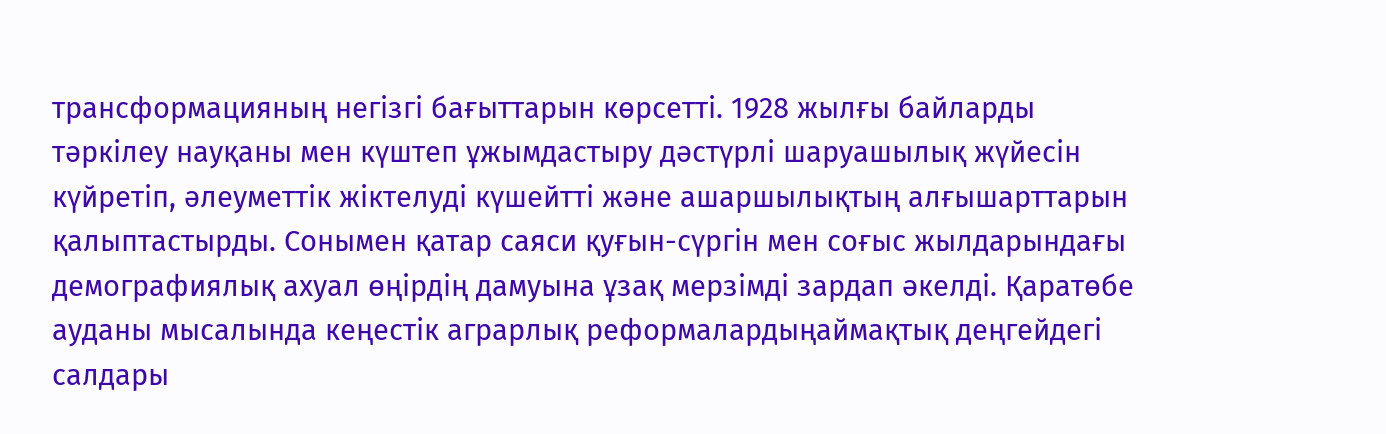трансформацияның негізгі бағыттарын көрсетті. 1928 жылғы байларды тәркілеу науқаны мен күштеп ұжымдастыру дәстүрлі шаруашылық жүйесін күйретіп, әлеуметтік жіктелуді күшейтті және ашаршылықтың алғышарттарын қалыптастырды. Сонымен қатар саяси қуғын-сүргін мен соғыс жылдарындағы демографиялық ахуал өңірдің дамуына ұзақ мерзімді зардап әкелді. Қаратөбе ауданы мысалында кеңестік аграрлық реформалардыңаймақтық деңгейдегі салдары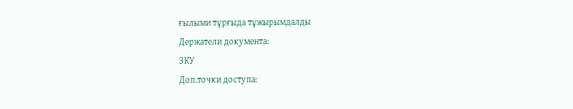ғылыми тұрғыда тұжырымдалды
Держатели документа:
ЗКУ
Доп.точки доступа: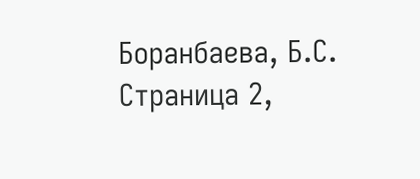Боранбаева, Б.С.
Страница 2,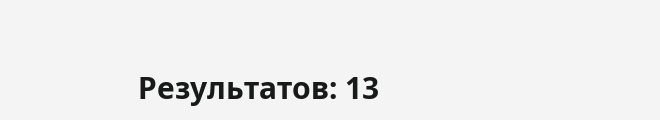Результатов: 13